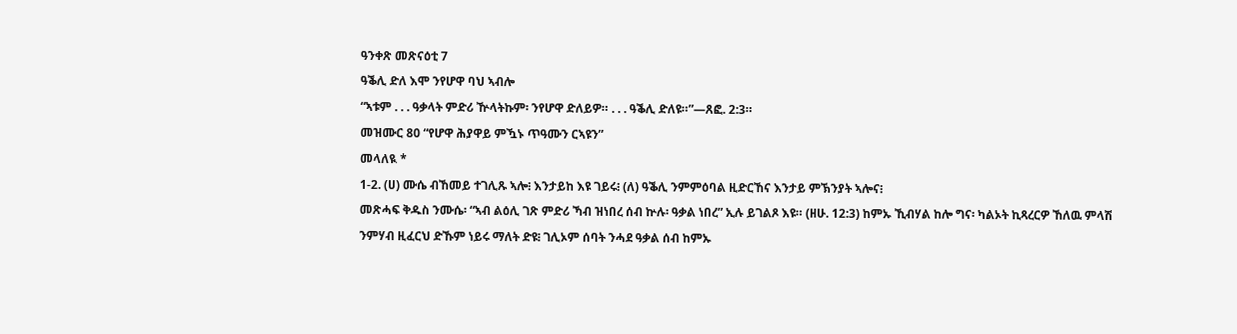ዓንቀጽ መጽናዕቲ 7
ዓቕሊ ድለ እሞ ንየሆዋ ባህ ኣብሎ
“ኣቱም . . . ዓቃላት ምድሪ ዅላትኩም፡ ንየሆዋ ድለይዎ። . . . ዓቕሊ ድለዩ።”—ጸፎ. 2:3።
መዝሙር 80 “የሆዋ ሕያዋይ ምዃኑ ጥዓሙን ርኣዩን”
መላለዪ *
1-2. (ሀ) ሙሴ ብኸመይ ተገሊጹ ኣሎ፧ እንታይከ እዩ ገይሩ፧ (ለ) ዓቕሊ ንምምዕባል ዚድርኸና እንታይ ምኽንያት ኣሎና፧
መጽሓፍ ቅዱስ ንሙሴ፡ “ኣብ ልዕሊ ገጽ ምድሪ ኻብ ዝነበረ ሰብ ኵሉ፡ ዓቃል ነበረ” ኢሉ ይገልጾ እዩ። (ዘሁ. 12:3) ከምኡ ኺብሃል ከሎ ግና፡ ካልኦት ኪጻረርዎ ኸለዉ ምላሽ ንምሃብ ዚፈርህ ድኹም ነይሩ ማለት ድዩ፧ ገሊኦም ሰባት ንሓደ ዓቃል ሰብ ከምኡ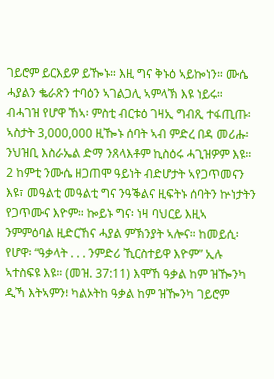ገይሮም ይርእይዎ ይዀኑ። እዚ ግና ቅኑዕ ኣይኰነን። ሙሴ ሓያልን ቈራጽን ተባዕን ኣገልጋሊ ኣምላኽ እዩ ነይሩ። ብሓገዝ የሆዋ ኸኣ፡ ምስቲ ብርቱዕ ገዛኢ ግብጺ ተፋጢጡ፡ ኣስታት 3,000,000 ዚዀኑ ሰባት ኣብ ምድረ በዳ መሪሑ፡ ንህዝቢ እስራኤል ድማ ንጸላእቶም ኪስዕሩ ሓጊዝዎም እዩ።
2 ከምቲ ንሙሴ ዘጋጠሞ ዓይነት ብድሆታት ኣየጋጥመናን እዩ፣ መዓልቲ መዓልቲ ግና ንዓቕልና ዚፍትኑ ሰባትን ኵነታትን የጋጥሙና እዮም። ኰይኑ ግና፡ ነዛ ባህርይ እዚኣ ንምምዕባል ዚድርኸና ሓያል ምኽንያት ኣሎና። ከመይሲ፡ የሆዋ፡ “ዓቃላት . . . ንምድሪ ኺርስተይዋ እዮም” ኢሉ ኣተስፍዩ እዩ። (መዝ. 37:11) እሞኸ ዓቃል ከም ዝዀንካ ዲኻ እትኣምን፧ ካልኦትከ ዓቃል ከም ዝዀንካ ገይሮም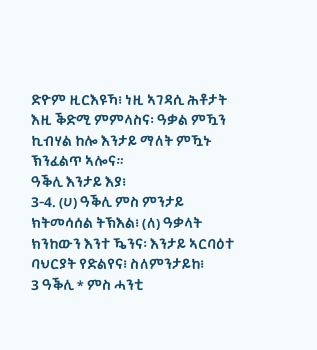ድዮም ዚርእዩኻ፧ ነዚ ኣገዳሲ ሕቶታት እዚ ቕድሚ ምምላስና፡ ዓቃል ምዃን ኪብሃል ከሎ እንታይ ማለት ምዃኑ ኽንፈልጥ ኣሎና።
ዓቕሊ እንታይ እያ፧
3-4. (ሀ) ዓቕሊ ምስ ምንታይ ክትመሳሰል ትኽእል፧ (ለ) ዓቃላት ክንከውን እንተ ዄንና፡ እንታይ ኣርባዕተ ባህርያት የድልየና፧ ስለምንታይከ፧
3 ዓቕሊ * ምስ ሓንቲ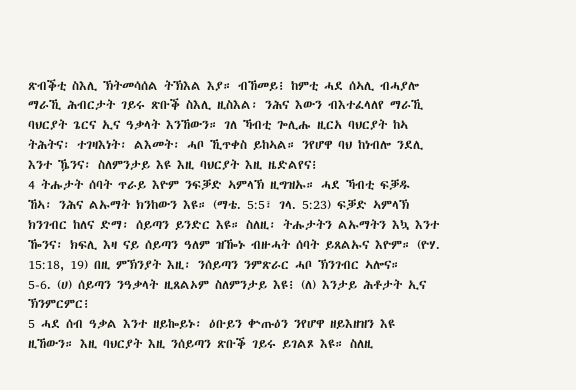ጽብቕቲ ስእሊ ኽትመሳሰል ትኽእል እያ። ብኸመይ፧ ከምቲ ሓደ ሰኣሊ ብሓያሎ ማራኺ ሕብርታት ገይሩ ጽቡቕ ስእሊ ዚስእል፡ ንሕና እውን ብእተፈላለየ ማራኺ ባህርያት ጌርና ኢና ዓቃላት እንኸውን። ገለ ኻብቲ ጐሊሑ ዚርአ ባህርያት ከኣ ትሕትና፡ ተገዛእነት፡ ልእመት፡ ሓቦ ኺጥቀስ ይከኣል። ንየሆዋ ባህ ከነብሎ ንደሊ እንተ ዄንና፡ ስለምንታይ እዩ እዚ ባህርያት እዚ ዜድልየና፧
4 ትሑታት ሰባት ጥራይ እዮም ንፍቓድ ኣምላኽ ዚግዝኡ። ሓደ ኻብቲ ፍቓዱ ኸኣ፡ ንሕና ልኡማት ክንከውን እዩ። (ማቴ. 5:5፣ ገላ. 5:23) ፍቓድ ኣምላኽ ክንገብር ከለና ድማ፡ ሰይጣን ይንድር እዩ። ስለዚ፡ ትሑታትን ልኡማትን እኳ እንተ ዀንና፡ ክፍሊ እዛ ናይ ሰይጣን ዓለም ዝዀኑ ብዙሓት ሰባት ይጸልኡና እዮም። (ዮሃ. 15:18, 19) በዚ ምኽንያት እዚ፡ ንሰይጣን ንምጽራር ሓቦ ኽንገብር ኣሎና።
5-6. (ሀ) ሰይጣን ንዓቃላት ዚጸልኦም ስለምንታይ እዩ፧ (ለ) እንታይ ሕቶታት ኢና ኽንምርምር፧
5 ሓደ ሰብ ዓቃል እንተ ዘይኰይኑ፡ ዕቡይን ቍጡዕን ንየሆዋ ዘይእዘዝን እዩ ዚኸውን። እዚ ባህርያት እዚ ንሰይጣን ጽቡቕ ገይሩ ይገልጾ እዩ። ስለዚ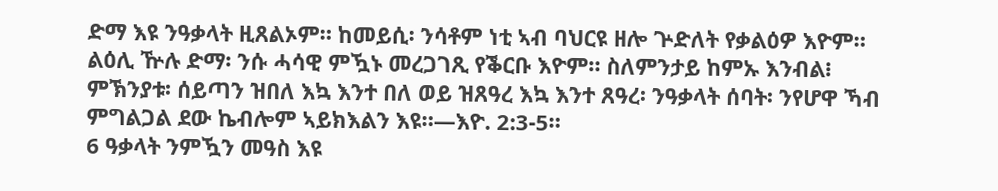ድማ እዩ ንዓቃላት ዚጸልኦም። ከመይሲ፡ ንሳቶም ነቲ ኣብ ባህርዩ ዘሎ ጕድለት የቃልዕዎ እዮም። ልዕሊ ዅሉ ድማ፡ ንሱ ሓሳዊ ምዃኑ መረጋገጺ የቕርቡ እዮም። ስለምንታይ ከምኡ እንብል፧ ምኽንያቱ፡ ሰይጣን ዝበለ እኳ እንተ በለ ወይ ዝጸዓረ እኳ እንተ ጸዓረ፡ ንዓቃላት ሰባት፡ ንየሆዋ ኻብ ምግልጋል ደው ኬብሎም ኣይክእልን እዩ።—እዮ. 2:3-5።
6 ዓቃላት ንምዃን መዓስ እዩ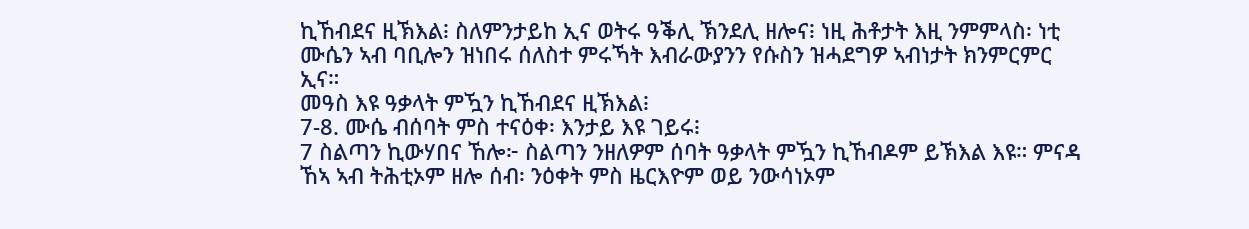ኪኸብደና ዚኽእል፧ ስለምንታይከ ኢና ወትሩ ዓቕሊ ኽንደሊ ዘሎና፧ ነዚ ሕቶታት እዚ ንምምላስ፡ ነቲ ሙሴን ኣብ ባቢሎን ዝነበሩ ሰለስተ ምሩኻት እብራውያንን የሱስን ዝሓደግዎ ኣብነታት ክንምርምር ኢና።
መዓስ እዩ ዓቃላት ምዃን ኪኸብደና ዚኽእል፧
7-8. ሙሴ ብሰባት ምስ ተናዕቀ፡ እንታይ እዩ ገይሩ፧
7 ስልጣን ኪውሃበና ኸሎ፦ ስልጣን ንዘለዎም ሰባት ዓቃላት ምዃን ኪኸብዶም ይኽእል እዩ። ምናዳ ኸኣ ኣብ ትሕቲኦም ዘሎ ሰብ፡ ንዕቀት ምስ ዜርእዮም ወይ ንውሳነኦም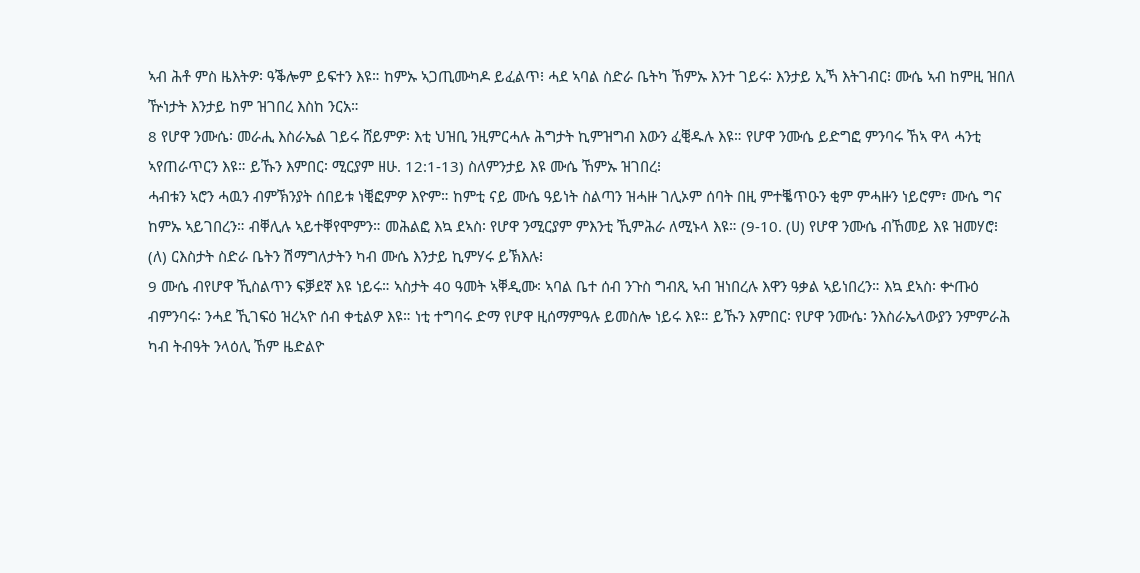ኣብ ሕቶ ምስ ዜእትዎ፡ ዓቕሎም ይፍተን እዩ። ከምኡ ኣጋጢሙካዶ ይፈልጥ፧ ሓደ ኣባል ስድራ ቤትካ ኸምኡ እንተ ገይሩ፡ እንታይ ኢኻ እትገብር፧ ሙሴ ኣብ ከምዚ ዝበለ ዅነታት እንታይ ከም ዝገበረ እስከ ንርአ።
8 የሆዋ ንሙሴ፡ መራሒ እስራኤል ገይሩ ሸይምዎ፡ እቲ ህዝቢ ንዚምርሓሉ ሕግታት ኪምዝግብ እውን ፈቒዱሉ እዩ። የሆዋ ንሙሴ ይድግፎ ምንባሩ ኸኣ ዋላ ሓንቲ ኣየጠራጥርን እዩ። ይኹን እምበር፡ ሚርያም ዘሁ. 12:1-13) ስለምንታይ እዩ ሙሴ ኸምኡ ዝገበረ፧
ሓብቱን ኣሮን ሓዉን ብምኽንያት ሰበይቱ ነቒፎምዎ እዮም። ከምቲ ናይ ሙሴ ዓይነት ስልጣን ዝሓዙ ገሊኦም ሰባት በዚ ምተቘጥዑን ቂም ምሓዙን ነይሮም፣ ሙሴ ግና ከምኡ ኣይገበረን። ብቐሊሉ ኣይተቐየሞምን። መሕልፎ እኳ ደኣስ፡ የሆዋ ንሚርያም ምእንቲ ኺምሕራ ለሚኑላ እዩ። (9-10. (ሀ) የሆዋ ንሙሴ ብኸመይ እዩ ዝመሃሮ፧ (ለ) ርእስታት ስድራ ቤትን ሽማግለታትን ካብ ሙሴ እንታይ ኪምሃሩ ይኽእሉ፧
9 ሙሴ ብየሆዋ ኺስልጥን ፍቓደኛ እዩ ነይሩ። ኣስታት 40 ዓመት ኣቐዲሙ፡ ኣባል ቤተ ሰብ ንጉስ ግብጺ ኣብ ዝነበረሉ እዋን ዓቃል ኣይነበረን። እኳ ደኣስ፡ ቍጡዕ ብምንባሩ፡ ንሓደ ኺገፍዕ ዝረኣዮ ሰብ ቀቲልዎ እዩ። ነቲ ተግባሩ ድማ የሆዋ ዚሰማምዓሉ ይመስሎ ነይሩ እዩ። ይኹን እምበር፡ የሆዋ ንሙሴ፡ ንእስራኤላውያን ንምምራሕ ካብ ትብዓት ንላዕሊ ኸም ዜድልዮ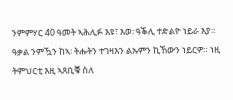ንምምሃር 40 ዓመት ኣሕሊፉ እዩ፣ እወ፡ ዓቕሊ ተድልዮ ነይራ እያ። ዓቃል ንምዃን ከኣ፡ ትሑትን ተገዛእን ልኡምን ኪኸውን ነይርዎ። ነዚ ትምህርቲ እዚ ኣጸቢቑ ስለ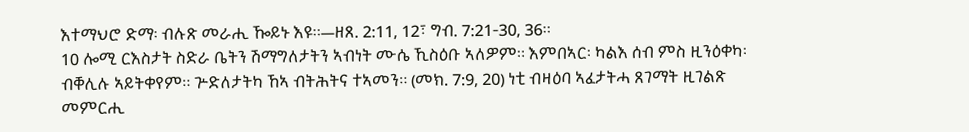እተማህሮ ድማ፡ ብሉጽ መራሒ ዀይኑ እዩ።—ዘጸ. 2:11, 12፣ ግብ. 7:21-30, 36።
10 ሎሚ ርእስታት ስድራ ቤትን ሽማግለታትን ኣብነት ሙሴ ኺስዕቡ ኣለዎም። እምበኣር፡ ካልእ ሰብ ምስ ዚንዕቀካ፡ ብቐሊሉ ኣይትቀየም። ጕድለታትካ ኸኣ ብትሕትና ተኣመን። (መክ. 7:9, 20) ነቲ ብዛዕባ ኣፈታትሓ ጸገማት ዚገልጽ መምርሒ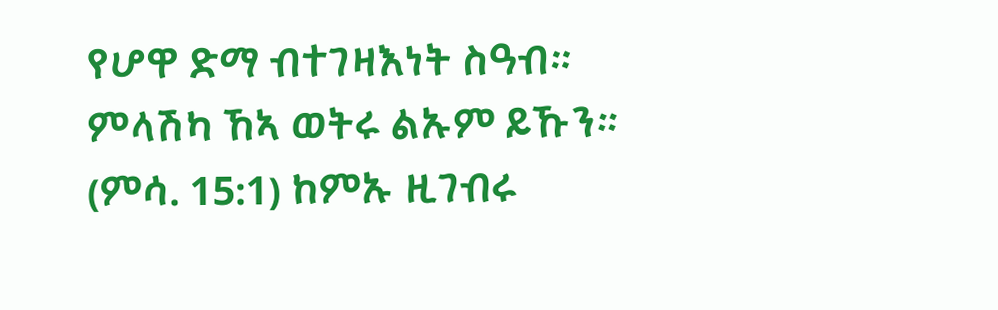የሆዋ ድማ ብተገዛእነት ስዓብ። ምላሽካ ኸኣ ወትሩ ልኡም ይኹን። (ምሳ. 15:1) ከምኡ ዚገብሩ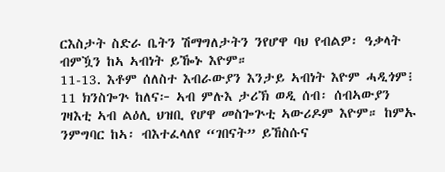ርእስታት ስድራ ቤትን ሽማግለታትን ንየሆዋ ባህ የብልዎ፡ ዓቃላት ብምዃን ከኣ ኣብነት ይዀኑ እዮም።
11-13. እቶም ሰለስተ እብራውያን እንታይ ኣብነት እዮም ሓዲጎም፧
11 ክንስጐጕ ከለና፦ ኣብ ምሉእ ታሪኽ ወዲ ሰብ፡ ሰብኣውያን ገዛእቲ ኣብ ልዕሊ ህዝቢ የሆዋ መስጐጕቲ ኣውሪዶም እዮም። ከምኡ ንምግባር ከኣ፡ ብእተፈላለየ “ገበናት” ይኸስሱና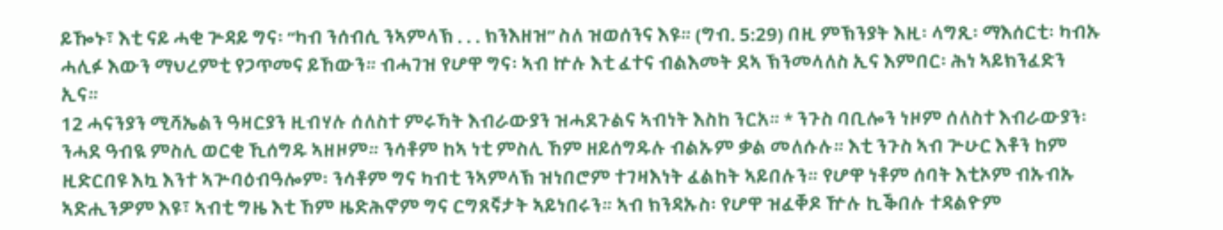ይዀኑ፣ እቲ ናይ ሓቂ ጕዳይ ግና፡ “ካብ ንሰብሲ ንኣምላኽ . . . ክንእዘዝ” ስለ ዝወሰንና እዩ። (ግብ. 5:29) በዚ ምኽንያት እዚ፡ ላግጺ፡ ማእሰርቲ፡ ካብኡ ሓሊፉ እውን ማህረምቲ የጋጥመና ይኸውን። ብሓገዝ የሆዋ ግና፡ ኣብ ኵሉ እቲ ፈተና ብልእመት ደኣ ኽንመላለስ ኢና እምበር፡ ሕነ ኣይክንፈድን ኢና።
12 ሓናንያን ሚሻኤልን ዓዛርያን ዚብሃሉ ሰለስተ ምሩኻት እብራውያን ዝሓደጉልና ኣብነት እስከ ንርአ። * ንጉስ ባቢሎን ነዞም ሰለስተ እብራውያን፡ ንሓደ ዓብዪ ምስሊ ወርቂ ኺሰግዱ ኣዘዞም። ንሳቶም ከኣ ነቲ ምስሊ ኸም ዘይሰግዱሉ ብልኡም ቃል መለሱሉ። እቲ ንጉስ ኣብ ጕሁር እቶን ከም ዚድርበዩ እኳ እንተ ኣጕባዕብዓሎም፡ ንሳቶም ግና ካብቲ ንኣምላኽ ዝነበሮም ተገዛእነት ፈልከት ኣይበሉን። የሆዋ ነቶም ሰባት እቲኦም ብኡብኡ ኣድሒንዎም እዩ፣ ኣብቲ ግዜ እቲ ኸም ዜድሕኖም ግና ርግጸኛታት ኣይነበሩን። ኣብ ክንዳኡስ፡ የሆዋ ዝፈቐዶ ዅሉ ኪቕበሉ ተዳልዮም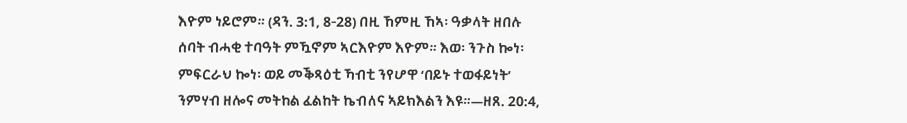እዮም ነይሮም። (ዳን. 3:1, 8-28) በዚ ኸምዚ ኸኣ፡ ዓቃላት ዘበሉ ሰባት ብሓቂ ተባዓት ምዃኖም ኣርእዮም እዮም። እወ፡ ንጉስ ኰነ፡ ምፍርራህ ኰነ፡ ወይ መቕጻዕቲ ኻብቲ ንየሆዋ ‘በይኑ ተወፋይነት’ ንምሃብ ዘሎና መትከል ፈልከት ኬብለና ኣይክእልን እዩ።—ዘጸ. 20:4,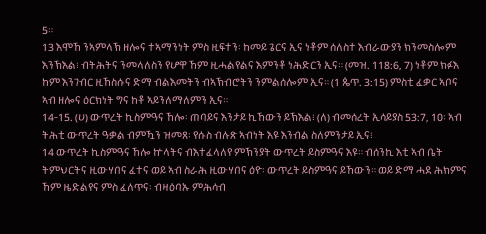5።
13 እሞኸ ንኣምላኽ ዘሎና ተኣማንነት ምስ ዚፍተን፡ ከመይ ጌርና ኢና ነቶም ሰለስተ እብራውያን ክንመስሎም እንኽእል፧ ብትሕትና ንመላለስን የሆዋ ኸም ዚሓልየልና እምንቶ ነሕድርን ኢና። (መዝ. 118:6, 7) ነቶም ክፉእ ከም እንገብር ዚኸስሱና ድማ ብልእመትን ብኣኽብሮትን ንምልሰሎም ኢና። (1 ጴጥ. 3:15) ምስቲ ፈቃር ኣቦና ኣብ ዘሎና ዕርክነት ግና ከቶ ኣይንለማለምን ኢና።
14-15. (ሀ) ውጥረት ኪስምዓና ኸሎ፡ ጠባይና እንታይ ኪኸውን ይኽእል፧ (ለ) ብመሰረት ኢሳይያስ 53:7, 10፡ ኣብ ትሕቲ ውጥረት ዓቃል ብምዃን ዝመጸ፡ የሱስ ብሉጽ ኣብነት እዩ እንብል ስለምንታይ ኢና፧
14 ውጥረት ኪስምዓና ኸሎ ኵላትና ብእተፈላለየ ምኽንያት ውጥረት ይስምዓና እዩ። ብሰንኪ እቲ ኣብ ቤት ትምህርትና ዚውሃበና ፈተና ወይ ኣብ ስራሕ ዚውሃበና ዕዮ፡ ውጥረት ይስምዓና ይኸውን። ወይ ድማ ሓደ ሕክምና ኸም ዜድልየና ምስ ፈለጥና፡ ብዛዕባኡ ምሕሳብ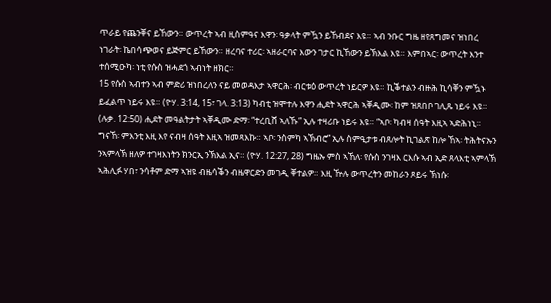ጥራይ የጨንቐና ይኸውን። ውጥረት ኣብ ዚስምዓና እዋን፡ ዓቃላት ምዃን ይኸብደና እዩ። ኣብ ንቡር ግዜ ዘየጸግመና ዝነበረ ነገራት፡ ኬበሳጭወና ይጅምር ይኸውን። ዘረባና ተሪር፡ ኣዘራርባና እውን ገታር ኪኸውን ይኽእል እዩ። እምበኣር፡ ውጥረት እንተ ተሰሚዑካ፡ ነቲ የሱስ ዝሓደጎ ኣብነት ዘክር።
15 የሱስ ኣብተን ኣብ ምድሪ ዝነበረለን ናይ መወዳእታ ኣዋርሕ፡ ብርቱዕ ውጥረት ነይርዎ እዩ። ኪቕተልን ብዙሕ ኪሳቐን ምዃኑ ይፈልጥ ነይሩ እዩ። (ዮሃ. 3:14, 15፣ ገላ. 3:13) ካብቲ ዝሞተሉ እዋን ሒደት ኣዋርሕ ኣቐዲሙ፡ ከም ዝጸበቦ ገሊጹ ነይሩ እዩ። (ሉቃ. 12:50) ሒደት መዓልትታት ኣቐዲሙ ድማ፡ “ተረቢሸ ኣለኹ” ኢሉ ተዛሪቡ ነይሩ እዩ። “ኣቦ፡ ካብዛ ሰዓት እዚኣ ኣድሕነኒ። ግናኸ፡ ምእንቲ እዚ እየ ናብዛ ሰዓት እዚኣ ዝመጻእኩ። ኣቦ፡ ንስምካ ኣኽብሮ” ኢሉ ስምዒታቱ ብጸሎት ኪገልጽ ከሎ ኸኣ፡ ትሕትናኡን ንኣምላኽ ዘለዎ ተገዛእነትን ክንርኢ ንኽእል ኢና። (ዮሃ. 12:27, 28) ግዜኡ ምስ ኣኸለ፡ የሱስ ንገዛእ ርእሱ ኣብ ኢድ ጸላእቲ ኣምላኽ ኣሕሊፉ ሃበ፣ ንሳቶም ድማ ኣዝዩ ብዜሳቕን ብዜዋርድን መገዲ ቐተልዎ። እዚ ዅሉ ውጥረትን መከራን ጾይሩ ኽነሱ፡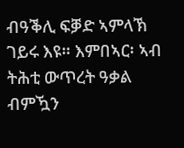ብዓቕሊ ፍቓድ ኣምላኽ ገይሩ እዩ። እምበኣር፡ ኣብ ትሕቲ ውጥረት ዓቃል ብምዃን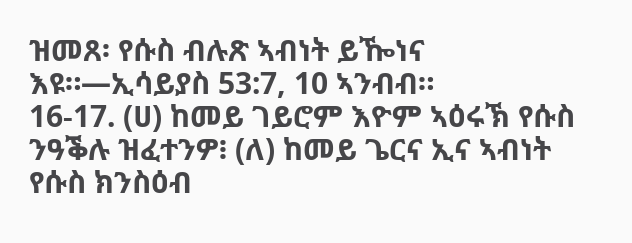ዝመጸ፡ የሱስ ብሉጽ ኣብነት ይዀነና እዩ።—ኢሳይያስ 53:7, 10 ኣንብብ።
16-17. (ሀ) ከመይ ገይሮም እዮም ኣዕሩኽ የሱስ ንዓቕሉ ዝፈተንዎ፧ (ለ) ከመይ ጌርና ኢና ኣብነት የሱስ ክንስዕብ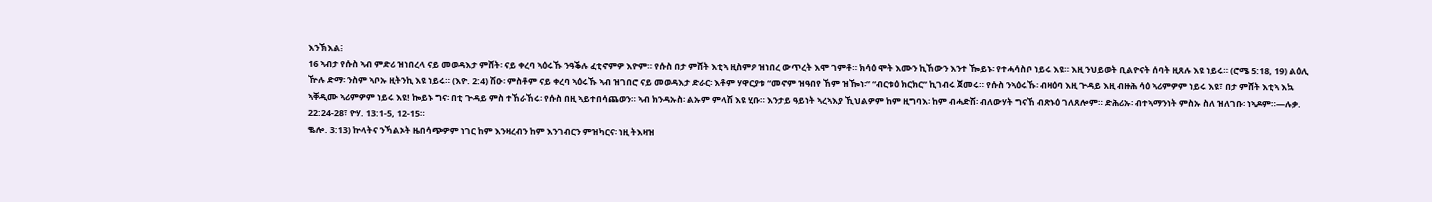እንኽእል፧
16 ኣብታ የሱስ ኣብ ምድሪ ዝነበረላ ናይ መወዳእታ ምሸት፡ ናይ ቀረባ ኣዕሩኹ ንዓቕሉ ፈቲኖምዎ እዮም። የሱስ በታ ምሸት እቲኣ ዚስምዖ ዝነበረ ውጥረት እሞ ገምቶ። ክሳዕ ሞት እሙን ኪኸውን እንተ ዀይኑ፡ የተሓሳስቦ ነይሩ እዩ። እዚ ንህይወት ቢልዮናት ሰባት ዚጸሉ እዩ ነይሩ። (ሮሜ 5:18, 19) ልዕሊ ዅሉ ድማ፡ ንስም ኣቦኡ ዚትንኪ እዩ ነይሩ። (እዮ. 2:4) ሽዑ፡ ምስቶም ናይ ቀረባ ኣዕሩኹ ኣብ ዝገበሮ ናይ መወዳእታ ድራር፡ እቶም ሃዋርያቱ “መኖም ዝዓበየ ኸም ዝዀነ፡” “ብርቱዕ ክርክር” ኪገብሩ ጀመሩ። የሱስ ንኣዕሩኹ፡ ብዛዕባ እዚ ጕዳይ እዚ ብዙሕ ሳዕ ኣሪምዎም ነይሩ እዩ፣ በታ ምሸት እቲኣ እኳ ኣቐዲሙ ኣሪምዎም ነይሩ እዩ! ኰይኑ ግና፡ በቲ ጕዳይ ምስ ተኸራኸሩ፡ የሱስ በዚ ኣይተበሳጨወን። ኣብ ክንዳኡስ፡ ልኡም ምላሽ እዩ ሂቡ። እንታይ ዓይነት ኣረኣእያ ኺህልዎም ከም ዚግባእ፡ ከም ብሓድሽ፡ ብለውሃት ግናኸ ብጽኑዕ ገለጸሎም። ድሕሪኡ፡ ብተኣማንነት ምስኡ ስለ ዝለገቡ፡ ነኣዶም።—ሉቃ. 22:24-28፣ ዮሃ. 13:1-5, 12-15።
ቈሎ. 3:13) ኵላትና ንኻልኦት ዜበሳጭዎም ነገር ከም እንዛረብን ከም እንገብርን ምዝካርና፡ ነዚ ትእዛዝ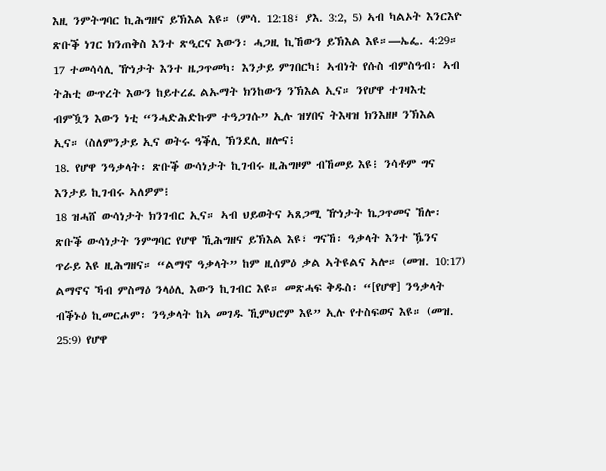እዚ ንምትግባር ኪሕግዘና ይኽእል እዩ። (ምሳ. 12:18፣ ያእ. 3:2, 5) ኣብ ካልኦት እንርእዮ ጽቡቕ ነገር ክንጠቅስ እንተ ጽዒርና እውን፡ ሓጋዚ ኪኸውን ይኽእል እዩ።—ኤፌ. 4:29።
17 ተመሳሳሊ ዅነታት እንተ ዜጋጥመካ፡ እንታይ ምገበርካ፧ ኣብነት የሱስ ብምስዓብ፡ ኣብ ትሕቲ ውጥረት እውን ከይተረፈ ልኡማት ክንከውን ንኽእል ኢና። ንየሆዋ ተገዛእቲ ብምዃን እውን ነቲ “ንሓድሕድኩም ተዓጋገሱ” ኢሉ ዝሃበና ትእዛዝ ክንእዘዞ ንኽእል ኢና። (ስለምንታይ ኢና ወትሩ ዓቕሊ ኽንደሊ ዘሎና፧
18. የሆዋ ንዓቃላት፡ ጽቡቕ ውሳነታት ኪገብሩ ዚሕግዞም ብኸመይ እዩ፧ ንሳቶም ግና እንታይ ኪገብሩ ኣለዎም፧
18 ዝሓሸ ውሳነታት ክንገብር ኢና። ኣብ ህይወትና ኣጸጋሚ ዅነታት ኬጋጥመና ኸሎ፡ ጽቡቕ ውሳነታት ንምግባር የሆዋ ኺሕግዘና ይኽእል እዩ፣ ግናኸ፡ ዓቃላት እንተ ዄንና ጥራይ እዩ ዚሕግዘና። “ልማኖ ዓቃላት” ከም ዚሰምዕ ቃል ኣትዩልና ኣሎ። (መዝ. 10:17) ልማኖና ኻብ ምስማዕ ንላዕሊ እውን ኪገብር እዩ። መጽሓፍ ቅዱስ፡ “[የሆዋ] ንዓቃላት ብቕኑዕ ኪመርሖም፡ ንዓቃላት ከኣ መገዱ ኺምህሮም እዩ” ኢሉ የተስፍወና እዩ። (መዝ. 25:9) የሆዋ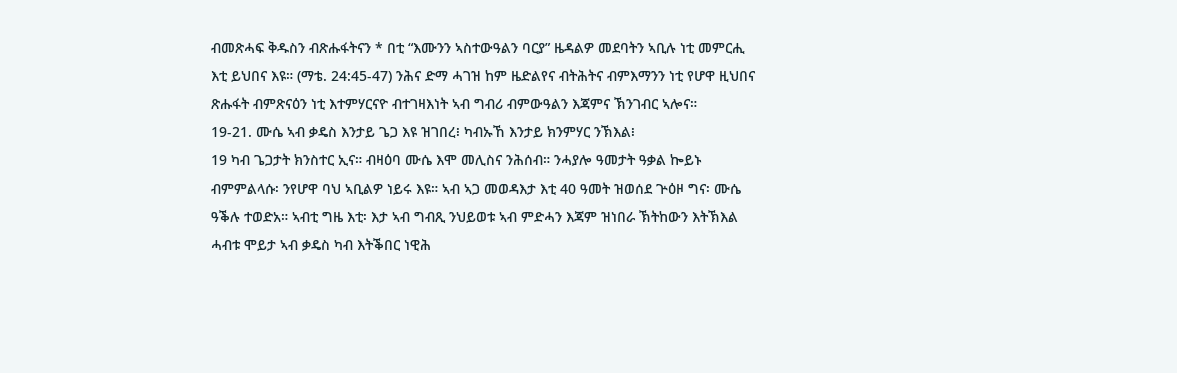ብመጽሓፍ ቅዱስን ብጽሑፋትናን * በቲ “እሙንን ኣስተውዓልን ባርያ” ዜዳልዎ መደባትን ኣቢሉ ነቲ መምርሒ እቲ ይህበና እዩ። (ማቴ. 24:45-47) ንሕና ድማ ሓገዝ ከም ዜድልየና ብትሕትና ብምእማንን ነቲ የሆዋ ዚህበና ጽሑፋት ብምጽናዕን ነቲ እተምሃርናዮ ብተገዛእነት ኣብ ግብሪ ብምውዓልን እጃምና ኽንገብር ኣሎና።
19-21. ሙሴ ኣብ ቃዴስ እንታይ ጌጋ እዩ ዝገበረ፧ ካብኡኸ እንታይ ክንምሃር ንኽእል፧
19 ካብ ጌጋታት ክንስተር ኢና። ብዛዕባ ሙሴ እሞ መሊስና ንሕሰብ። ንሓያሎ ዓመታት ዓቃል ኰይኑ ብምምልላሱ፡ ንየሆዋ ባህ ኣቢልዎ ነይሩ እዩ። ኣብ ኣጋ መወዳእታ እቲ 40 ዓመት ዝወሰደ ጕዕዞ ግና፡ ሙሴ ዓቕሉ ተወድአ። ኣብቲ ግዜ እቲ፡ እታ ኣብ ግብጺ ንህይወቱ ኣብ ምድሓን እጃም ዝነበራ ኽትከውን እትኽእል ሓብቱ ሞይታ ኣብ ቃዴስ ካብ እትቕበር ነዊሕ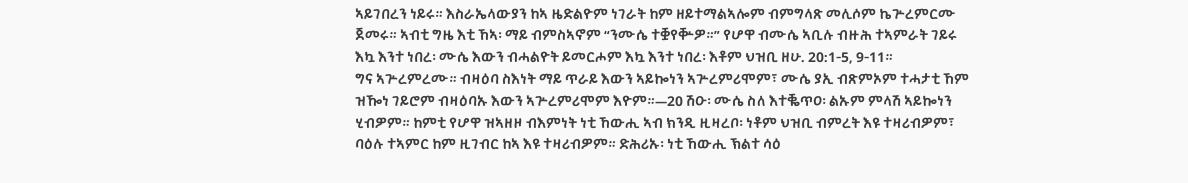ኣይገበረን ነይሩ። እስራኤላውያን ከኣ ዜድልዮም ነገራት ከም ዘይተማልኣሎም ብምግላጽ መሊሶም ኬጕረምርሙ ጀመሩ። ኣብቲ ግዜ እቲ ኸኣ፡ ማይ ብምስኣኖም “ንሙሴ ተቛየቝዎ።” የሆዋ ብሙሴ ኣቢሉ ብዙሕ ተኣምራት ገይሩ እኳ እንተ ነበረ፡ ሙሴ እውን ብሓልዮት ይመርሖም እኳ እንተ ነበረ፡ እቶም ህዝቢ ዘሁ. 20:1-5, 9-11።
ግና ኣጕረምረሙ። ብዛዕባ ስእነት ማይ ጥራይ እውን ኣይኰነን ኣጕረምሪሞም፣ ሙሴ ያኢ ብጽምኦም ተሓታቲ ኸም ዝዀነ ገይሮም ብዛዕባኡ እውን ኣጕረምሪሞም እዮም።—20 ሽዑ፡ ሙሴ ስለ እተቘጥዐ፡ ልኡም ምላሽ ኣይኰነን ሂብዎም። ከምቲ የሆዋ ዝኣዘዞ ብእምነት ነቲ ኸውሒ ኣብ ክንዲ ዚዛረቦ፡ ነቶም ህዝቢ ብምረት እዩ ተዛሪብዎም፣ ባዕሉ ተኣምር ከም ዚገብር ከኣ እዩ ተዛሪብዎም። ድሕሪኡ፡ ነቲ ኸውሒ ኽልተ ሳዕ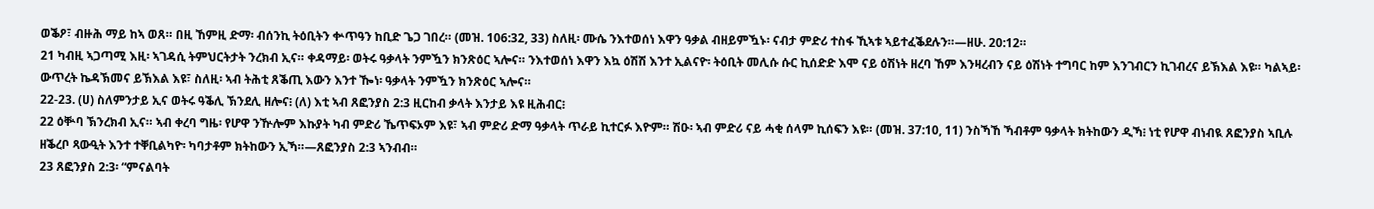ወቕዖ፣ ብዙሕ ማይ ከኣ ወጸ። በዚ ኸምዚ ድማ፡ ብሰንኪ ትዕቢትን ቍጥዓን ከቢድ ጌጋ ገበረ። (መዝ. 106:32, 33) ስለዚ፡ ሙሴ ንእተወሰነ እዋን ዓቃል ብዘይምዃኑ፡ ናብታ ምድሪ ተስፋ ኺኣቱ ኣይተፈቕደሉን።—ዘሁ. 20:12።
21 ካብዚ ኣጋጣሚ እዚ፡ ኣገዳሲ ትምህርትታት ንረክብ ኢና። ቀዳማይ፡ ወትሩ ዓቃላት ንምዃን ክንጽዕር ኣሎና። ንእተወሰነ እዋን እኳ ዕሽሽ እንተ ኢልናዮ፡ ትዕቢት መሊሱ ሱር ኪሰድድ እሞ ናይ ዕሽነት ዘረባ ኸም እንዛረብን ናይ ዕሽነት ተግባር ከም እንገብርን ኪገብረና ይኽእል እዩ። ካልኣይ፡ ውጥረት ኬዳኽመና ይኽእል እዩ፣ ስለዚ፡ ኣብ ትሕቲ ጸቕጢ እውን እንተ ዀነ፡ ዓቃላት ንምዃን ክንጽዕር ኣሎና።
22-23. (ሀ) ስለምንታይ ኢና ወትሩ ዓቕሊ ኽንደሊ ዘሎና፧ (ለ) እቲ ኣብ ጸፎንያስ 2:3 ዚርከብ ቃላት እንታይ እዩ ዚሕብር፧
22 ዕቝባ ኽንረክብ ኢና። ኣብ ቀረባ ግዜ፡ የሆዋ ንዅሎም እኩያት ካብ ምድሪ ኼጥፍኦም እዩ፣ ኣብ ምድሪ ድማ ዓቃላት ጥራይ ኪተርፉ እዮም። ሽዑ፡ ኣብ ምድሪ ናይ ሓቂ ሰላም ኪሰፍን እዩ። (መዝ. 37:10, 11) ንስኻኸ ኻብቶም ዓቃላት ክትከውን ዲኻ፧ ነቲ የሆዋ ብነብዪ ጸፎንያስ ኣቢሉ ዘቕረቦ ጻውዒት እንተ ተቐቢልካዮ፡ ካባታቶም ክትከውን ኢኻ።—ጸፎንያስ 2:3 ኣንብብ።
23 ጸፎንያስ 2:3፡ “ምናልባት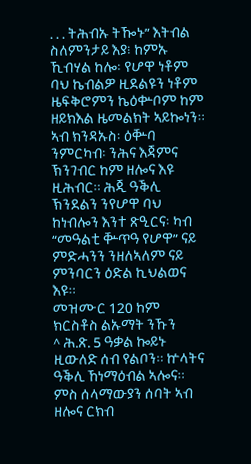. . . ትሕብኡ ትዀኑ” እትብል ስለምንታይ እያ፧ ከምኡ ኺብሃል ከሎ፡ የሆዋ ነቶም ባህ ኬብልዎ ዚደልዩን ነቶም ዜፍቅሮምን ኬዕቍቦም ከም ዘይክእል ዜመልክት ኣይኰነን። ኣብ ክንዳኡስ፡ ዕቝባ ንምርካብ፡ ንሕና እጃምና ኽንገብር ከም ዘሎና እዩ ዚሕብር። ሕጂ ዓቕሊ ኽንደልን ንየሆዋ ባህ ከነብሎን እንተ ጽዒርና፡ ካብ “መዓልቲ ቝጥዓ የሆዋ” ናይ ምድሓንን ንዘለኣለም ናይ ምንባርን ዕድል ኪህልወና እዩ።
መዝሙር 120 ከም ክርስቶስ ልኡማት ንኹን
^ ሕ.ጽ. 5 ዓቃል ኰይኑ ዚውለድ ሰብ የልቦን። ኵላትና ዓቕሊ ኸነማዕብል ኣሎና። ምስ ሰላማውያን ሰባት ኣብ ዘሎና ርክብ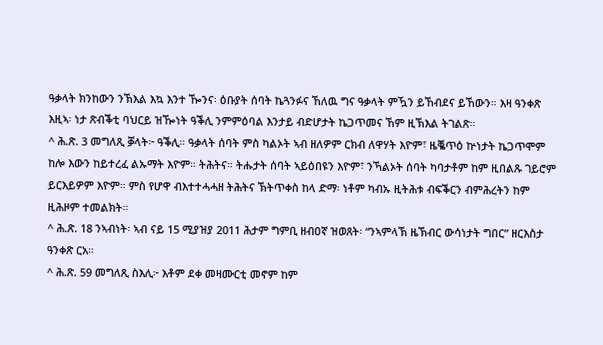ዓቃላት ክንከውን ንኽእል እኳ እንተ ዀንና፡ ዕቡያት ሰባት ኬጓንፉና ኸለዉ ግና ዓቃላት ምዃን ይኸብደና ይኸውን። እዛ ዓንቀጽ እዚኣ፡ ነታ ጽብቕቲ ባህርይ ዝዀነት ዓቕሊ ንምምዕባል እንታይ ብድሆታት ኬጋጥመና ኸም ዚኽእል ትገልጽ።
^ ሕ.ጽ. 3 መግለጺ ቓላት፦ ዓቕሊ። ዓቃላት ሰባት ምስ ካልኦት ኣብ ዘለዎም ርክብ ለዋሃት እዮም፣ ዜቘጥዕ ኵነታት ኬጋጥሞም ከሎ እውን ከይተረፈ ልኡማት እዮም። ትሕትና። ትሑታት ሰባት ኣይዕበዩን እዮም፣ ንኻልኦት ሰባት ካባታቶም ከም ዚበልጹ ገይሮም ይርእይዎም እዮም። ምስ የሆዋ ብእተተሓሓዘ ትሕትና ኽትጥቀስ ከላ ድማ፡ ነቶም ካብኡ ዚትሕቱ ብፍቕርን ብምሕረትን ከም ዚሕዞም ተመልክት።
^ ሕ.ጽ. 18 ንኣብነት፡ ኣብ ናይ 15 ሚያዝያ 2011 ሕታም ግምቢ ዘብዐኛ ዝወጸት፡ “ንኣምላኽ ዜኽብር ውሳነታት ግበር” ዘርእስታ ዓንቀጽ ርአ።
^ ሕ.ጽ. 59 መግለጺ ስእሊ፦ እቶም ደቀ መዛሙርቲ መኖም ከም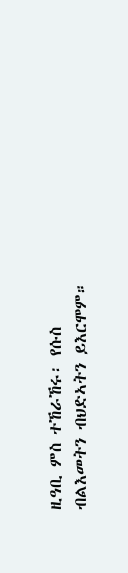ዚዓቢ ምስ ተኸራኸሩ፡ የሱስ ብልእመትን ብህድኣትን ይእርሞም።